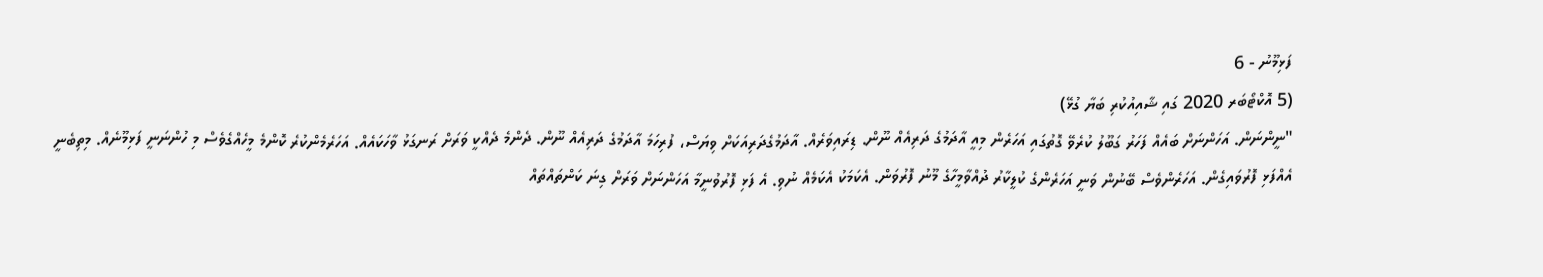ފަޅިމޫނު - 6
(5 އޮކްޓޯބަރ 2020 ގައި ޝާއިއުކުރި ބަޔާ ގުޅޭ)
"ނީންނަން. އަހަންނަށް ބައެއް ފަހަރު ގަބޫލު ކުރެވޭ ގޮތުގައި އަހަރެން މިއީ އާދަމުގެ ދަރިއެއް ނޫން. ޑިރައިވަރެއް. އާދަމުގެދަރިއަކަށް ވިޔަސް، ފުރިހަމަ އާދަމުގެ ދަރިއެއް ނޫން. ދެންމެ ދެއްކީ ވަރަށް ރަނގަޅު ވާހަކައެއް. އަހަރެމެންކުރެ ކޮންމެ މީހެއްގެވެސް މި ހުންނަނީ ފަޅިމޫނެއް. މިތިބެނީ އެއްފަޅި ފޮރުވައިގެން. އަހަރެންވެސް ބޭނުން ވަނީ އަހަރެންގެ ކުލީކާރު ދުއްވާމީހާގެ މޫނު ފޮރުވަން. އެކަމަކު އެކަމެއް ނުވި. އެ ފަޅި ފޮރުވުނީމާ އަހަންނަށް ވަރަށް ގިނަ ކަންތައްތައް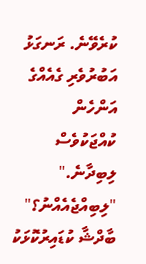ކުރެވޭނެ. ރަނގަޅު އަބުރުވެރި ގެއެއްގެ އަންހެން ކުއްޖަކުވެސް ލިބިދާނެ."
"ލިބިއްޖެއެއްނު؟"
ބާދްޝާ ކުޑައިރުކޮޅަކު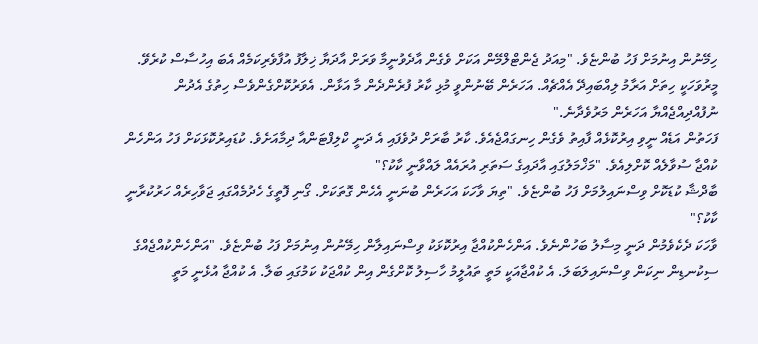ހިމޭނުން އިނުމަށް ފަހު ބުންޏެވެ. "މިއަދު ޖެންޓްލްމޭން އަކަށް ވެގެން އާދެވުނީމާ ވަރަށް އާދަޔާ ޚިލާފު އުފާވެރިކަމެއް އެބަ އިހުސާސް ކުރެވޭ. މީރުވަހަކީ ހިތަށް އަރާމު ލިއްބައިދޭ އެއްޗެއް. އަހަރެން ބޭނުންވީ މުޅި ކާރު ފުރެންދެން މާ އަޅާން. އެވަރުކޮށްގެންވެސް ހިތުގެ އެދުން ނުފުއްދިއްޖެއްޔާ އަހަރެން މަރުވެދާނެ."
ފަހަތުން އަޑެއް ނީވި އިރުކޮޅެއް ފާއިތު ވެގެން ހިނގައްޖެއެވެ. ކާރު ބާރަށް ދުވެފައި އެ ދަނީ ކްލިފްޓަންއާ ދިމާއަށެވެ. ކުޑައިރުކޮޅަކަށް ފަހު އަންހެން ކުއްޖާ ސުވާލެއް ކޮށްލިއެވެ. "މަޚްމަލުގައި އާދައިގެ ސަތަރި އުރައެއް ލައްވާނީ ކާކު؟"
ބާދްޝާ ކުޑަކޮށް ވިސްނައިލުމަށް ފަހު ބުންޏެވެ. "ތިޔަ ވާހަކަ އަހަރެން ބުނަނީ އެހެން ގޮތަކަށް. ގޯނި ފޮތީގެ ހެދުމެއްގައި ޖަވާހިރެއް ހަރުކުރާނީ ކާކު؟"
ވާހަކަ ދެކެވެމުން ދަނީ މިސާލު ބަހުންނެވެ. އަންހެންކުއްޖާ އިރުކޮޅަކު ވިސްނައިލާން ހިމޭނުން އިނުމަށް ފަހު ބުންޏެވެ. "އަންހެންކުއްޖެއްގެ ސިކުނޑިން ނިކަން ވިސްނައިލަބަލަ. އެ ކުއްޖާއަކީ މަތީ ތައުލީމު ހާސިލު ކޮށްގެން އިން ކުއްޖަކު ކަމުގައި ބަލާ. އެ ކުއްޖާ އުޅެނީ މަތީ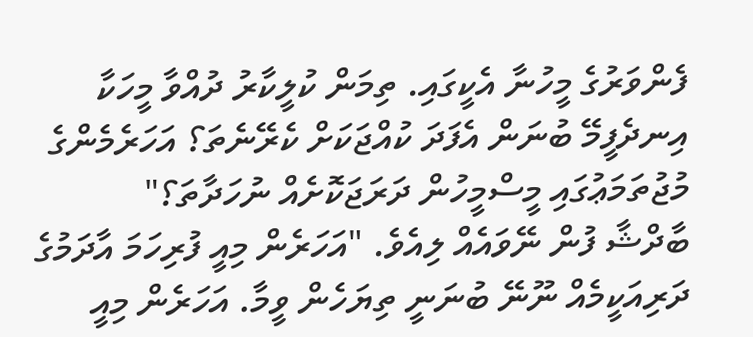ފެންވަރުގެ މީހުނާ އެކީގައި. ތިމަން ކުލީކާރު ދުއްވާ މީހަކާ އިނދެފީމޭ ބުނަން އެފަދަ ކުއްޖަކަށް ކެރޭނެތަ؟ އަހަރެމެންގެ މުޖުތަމަޢުގައި މީސްމީހުން ދަރަޖަކޮށެއް ނުހަދާތަ؟"
ބާދްޝާ ފުން ނޭވައެއް ލިއެވެ. "އަހަރެން މިއީ ފުރިހަމަ އާދަމުގެ ދަރިއަކީމެއް ނޫނޭ ބުނަނީ ތިޔަހެން ވީމާ. އަހަރެން މިއީ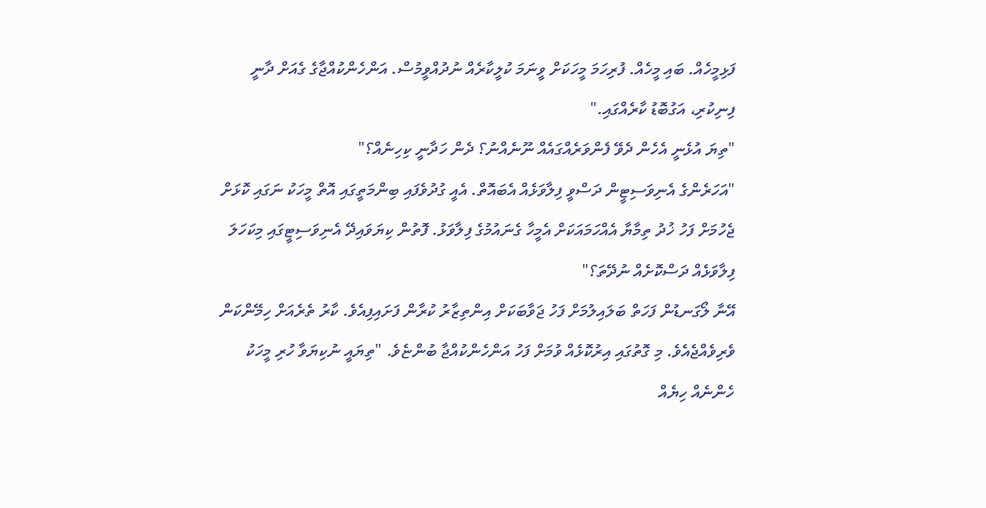ފަޅިމީހެއް. ބައި މީހެއް. ފުރިހަމަ މީހަކަށް ވީނަމަ ކުލީކާރެއް ނުދުއްވީމުސް. އަންހެންކުއްޖާގެ ގެއަށް ދާނީ ފިނިކުރި، އަގުބޮޑު ކާރެއްގައި."
"ތިޔަ އުޅެނީ އެހެން ދެވޭ ފެންވަރެއްގައެއް ނޫނެއްނު؟ ދެން ހަދާނީ ކިހިނެއް؟"
"އަހަރެންގެ އެނިވަސިޓީން ދަސްވީ ފިލާވަޅެއް އެބައޮތް. އެއީ ގުދުވެފައި ބިންމަތީގައި އޮތް މީހަކު ނަގައި ކޮޅަށް ޖެހުމަށް ފަހު ޚުދު ތިމާޔާ އެއްހަމައަކަށް އެމީހާ ގެނައުމުގެ ފިލާވަޅު. ފޮތުން ކިޔަވައިދޭ އެނިވަސިޓީގައި މިކަހަލަ ފިލާވަޅެއް ދަސްކޮށެއް ނުދޭތަ؟"
އޭނާ ލޯގަނޑުން ފަހަތް ބަލައިލުމަށް ފަހު ޖަވާބަކަށް އިންތިޒާރު ކުރާން ފަށައިފިއެވެ. ކާރު ތެރެއަށް ހިމޭންކަން ވެރިވެއްޖެއެވެ. މި ގޮތުގައި އިރުކޮޅެއް ވުމަށް ފަހު އަންހެންކުއްޖާ ބުންޏެވެ. "ތިޔައީ ނުކިޔަވާ ހުރި މީހަކު ހެންނެއް ހިޔެއް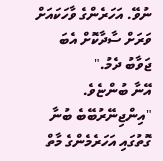ނުވޭ. އަހަރެންގެ ވާހަކައަށް ވަރަށް ސާދާކޮށް އެބަ ޖަވާބު ދެމު."
އޭނާ ބުންޏެވެ. "އިންޖިނޭރުބޭބެ ބުނާ ގޮތުގައި އަހަރެމެންގެ މާތް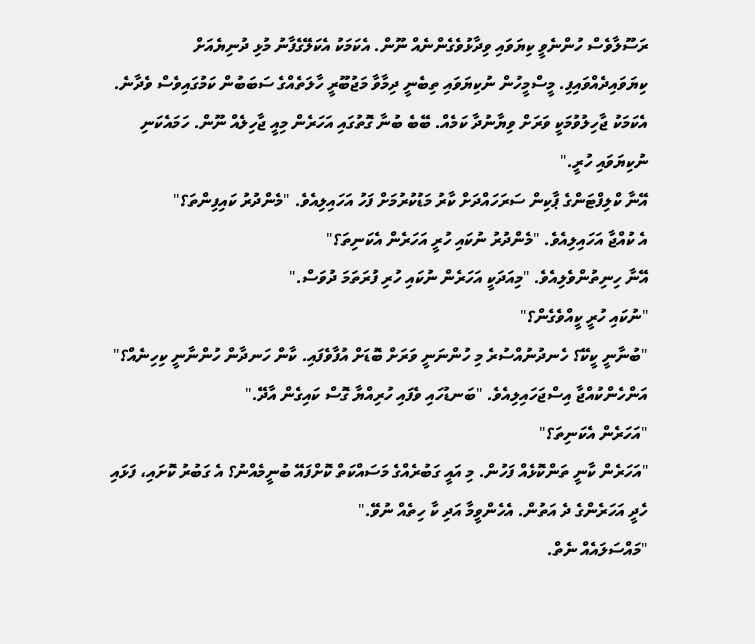ރަސޫލާވެސް ހުންނެވީ ކިޔަވައި ވިދާޅުވެގެންނެއް ނޫން. އެކަމަކު އެކަލޭގެފާނު މުޅި ދުނިޔެއަށް ކިޔަވައިދެއްވައިފި. މީސްމީހުން ނުކިޔަވައި ތިބެނީ ދިމާވާ މަޖުބޫރީ ހާލަތެއްގެ ސަބަބުން ކަމުގައިވެސް ވެދާނެ. އެކަމަކު ޖާހިލުވުމަކީ ވަރަށް ވިޔާނުދާ ކަމެއް. ބޭބެ ބުނާ ގޮތުގައި އަހަރެން މިއީ ޖާހިލެއް ނޫން. ހަމައެކަނި ނުކިޔަވައި ހުރީ."
އޭނާ ކްލިފްޓަންގެ ޕާކިން ސަރަހައްދަށް ކާރު މަޑުކުރުމަށް ފަހު އަހައިލިއެވެ. "މެންދުރު ކައިފިންތަ؟"
އެ ކުއްޖާ އަހައިލިއެވެ. "މެންދުރު ނުކައި ހުރީ އަހަރެން އެކަނިތަ؟"
އޭނާ ހިނިތުންވެލިއެވެ. "މިއަދަކީ އަހަރެން ނުކައި ހުރި ފުރަތަމަ ދުވަސް."
"ނުކައި ހުރީ ކީއްވެގެން؟"
"ބުނާނީ ކީކޭ؟ ހެނދުނުއްސުރެ މި ހުންނަނީ ވަރަށް ބޮޑަށް އުފާވެފައި. ކާން ހަނދާން ހުންނާނީ ކިހިނެއް؟"
އަންހެންކުއްޖާ އިސްޖަހައިލިއެވެ. "ބަނޑުހައި ވެފައި ހުރިއްޔާ ގޮސް ކައިގެން އާދޭ."
"އަހަރެން އެކަނިތަ؟"
"އަހަރެން ކާނީ ތަންކޮޅެއް ފަހުން. މި އައީ ގަބުރެއްގެ މަސައްކަތް ކޮށްފައޭ ބުނީމެއްނު؟ އެ ގަބުރު ކޮށައި، ފަޅައި ހެދީ އަހަރެންގެ ދެ އަތުން. އެހެންވީމާ އަދި ކާ ހިތެއް ނުވޭ."
"މައްސަލައެއް ނެތް.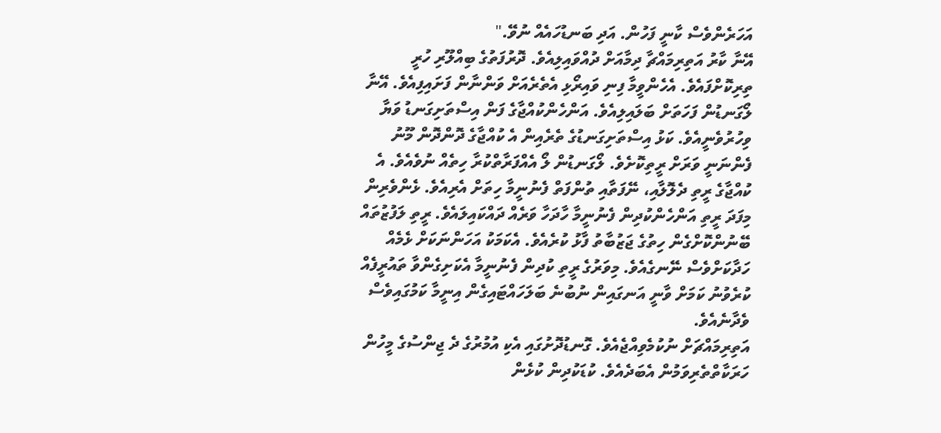އަހަރެންވެސް ކާނީ ފަހުން. އަދި ބަނޑުހައެއް ނުވޭ."
އޭނާ ކާރު އަތިރިމައްޗާ ދިމާއަށް ދުއްވައިލިއެވެ. ދޮރުފަތުގެ ބިއްލޫރި ހުރީ ތިރިކޮށްފައެވެ. އެހެންވީމާ ފިނި ވައިރޯޅި އެތެރެއަށް ވަންނާން ފަށައިފިއެވެ. އޭނާ ލޯގަނޑުން ފަހަތަށް ބަލައިލިއެވެ. އަންހެންކުއްޖާގެ ފަން އިސްތަށިގަނޑު ވަޔާ ވިހުރުވެނީއެވެ. ކަޅު އިސްތަށިގަނޑުގެ ތެރެއިން އެ ކުއްޖާގެ ދޮންދޮން މޫނު ފެންނަނީ ވަރަށް ރީތިކޮށެވެ. ލޯގަނޑުން ލޯ އެއްފަރާތްކުރާ ހިތެއް ނުވެއެވެ. އެ ކުއްޖާގެ ރީތި ދެލޮލާއި، ނޭފަތާއި ތުންފަތް ފެނުނީމާ ހިތަށް އެރިއެވެ. ޅެންވެރިން މިފަދަ ރީތި އަންހެންކުދިން ފެނުނީމާ ހާދަހާ ވަރެއް ދައްކައިލައެވެ. ރީތި ލަފުޒުތައް ބޭނުންކޮށްގެން ހިތުގެ ޖަޒުބާތު ފާޅު ކުރެއެވެ. އެކަމަކު އަހަންނަކަށް ޅެމެއް ހަދާކަށްވެސް ނޭނގެއެވެ. މިވަރުގެ ރީތި ކުދިން ފެނުނީމާ އެކަށިގެންވާ ތައުރީފެއް ކުރެވުނު ކަމަށް ވާނީ އަނގައިން ނުބުނެ ބަލަހައްޓައިގެން އިނީމާ ކަމުގައިވެސް ވެދާނެއެވެ.
އަތިރިމައްޗަށް ނުކުމެވިއްޖެއެވެ. ގޮނޑުދޮށުގައި އެކި އުމުރުގެ ދެ ޖިންސުގެ މީހުން ހަރަކާތްތެރިވަމުން އެބަދެއެވެ. ކުޑަކުދިން ކުޅެން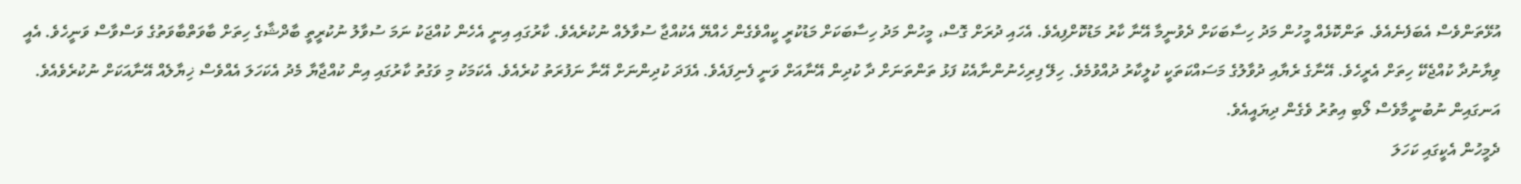އުޅޭތަންވެސް އެބަފެނެއެވެ. ތަންކޮޅެއް މީހުން މަދު ހިސާބަކަށް ދެވުނީމާ އޭނާ ކާރު މަޑުކޮށްފިއެވެ. އެހައި ދުރަށް ގޮސް، މީހުން މަދު ހިސާބަކަށް މަޑުކުރީ ކީއްވެގެން ހެއްޔޭ އެކުއްޖާ ސުވާލެއް ނުކުރެއެވެ. ކާރުގައި އިނީ އެހެން ކުއްޖަކު ނަމަ ސުވާލު ނުކުރީތީ ބާދްޝާގެ ހިތަށް ބާވަތްބާވަތުގެ ވަސްވާސް ވަނީހެވެ. އެއީ ވިޔާނުދާ ކުއްޖެކޭ ހިތަށް އެރީހެވެ. އޭނާގެ ރެޔާއި ދުވާލުގެ މަސައްކަތަކީ ކުލީކާރު ދުއްވުމެވެ. ހިލޭ ފިރިހެނުންނާއެކު ފަޅު ތަންތަނަށް ދާ ކުދިން އޭނާއަށް ވަނީ ފެނިފައެވެ. އެފަދަ ކުދިންނަށް އޭނާ ނަފުރަތު ކުރެއެވެ. އެކަމަކު މި ވަގުތު ކާރުގައި އިން ކުއްޖާޔާ މެދު އެކަހަލަ އެއްވެސް ޚިޔާލެއް އޭނާއަކަށް ނުކުރެވެއެވެ. އަނގައިން ނުބުނީމާވެސް ލޯބި އިތުރު ވެގެން ދިޔައީއެވެ.
ދެމީހުން އެކީގައި ކަހަލަ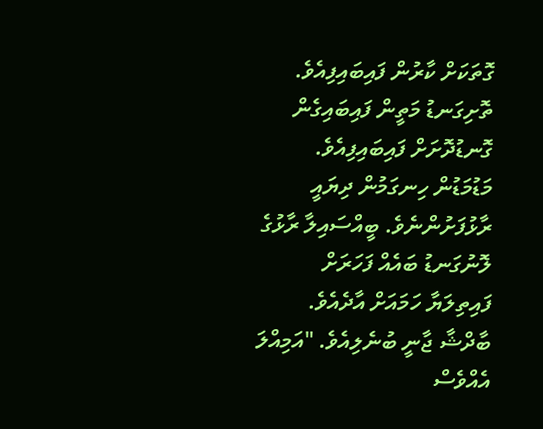ގޮތަކަށް ކާރުން ފައިބައިފިއެވެ. ތޮށިގަނޑު މަތީން ފައިބައިގެން ގޮނޑުދޮށަށް ފައިބައިފިއެވެ. މަޑުމަޑުން ހިނގަމުން ދިޔައީ ރާޅުފަށުންނެވެ. ބީއްސައިލާ ރާޅުގެ ލޮނުގަނޑު ބައެއް ފަހަރަށް ފައިތިލަޔާ ހަމައަށް އާދެއެވެ.
ބާދްޝާ ޖާނީ ބުނެލިއެވެ. "އަމިއްލަ އެއްވެސް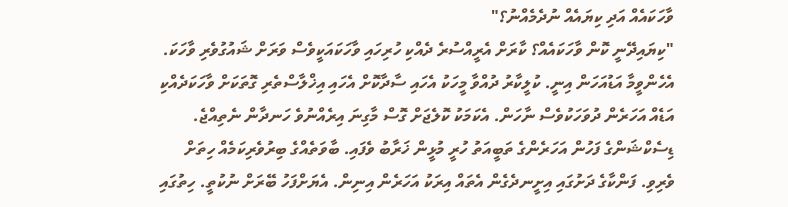ވާހަކައެއް އަދި ކިޔައެއް ނުދެމެއްނު؟"
"ކިޔައިދޭނީ ކޮން ވާހަކައެއް؟ ކާރަށް އެރީއްސުރެ ދެއްކި ހުރިހައި ވާހަކައަކީވެސް ވަރަށް ޝައުގުވެރި ވާހަކަ. އެހެންވީމާ އަޑުއަހަން އިނީ. ކުލީކާރު ދުއްވާ މީހަކު އެހައި ސާދާކޮށް އެހައި އިޚްލާސްތެރި ގޮތަކަށް ވާހަކަދެއްކި އަޑެއް އަހަރެން ދުވަހަކުވެސް ނާހަން. އެކަމަކު ކޮލެޖަށް ގޮސް މާގިނަ އިރެއްނުވެ ހަނދާން ނެތިއްޖެ. ޑިސެކްޝަންގެ ފަހުން އަހަރެންގެ ތަބީއަތު ހުރީ މުޅީން ޚަރާބު ވެފައި. ބާވަތެއްގެ ބިރުވެރިކަމެއް ހިތަށް ވެރިވި. ފަންކާގެ ދަށުގައި އިށީނދެގެން އެތައް އިރަކު އަހަރެން އިނިން. އެޔަށްފަހު ބޭރަށް ނުކުތީ. ހިތުގައި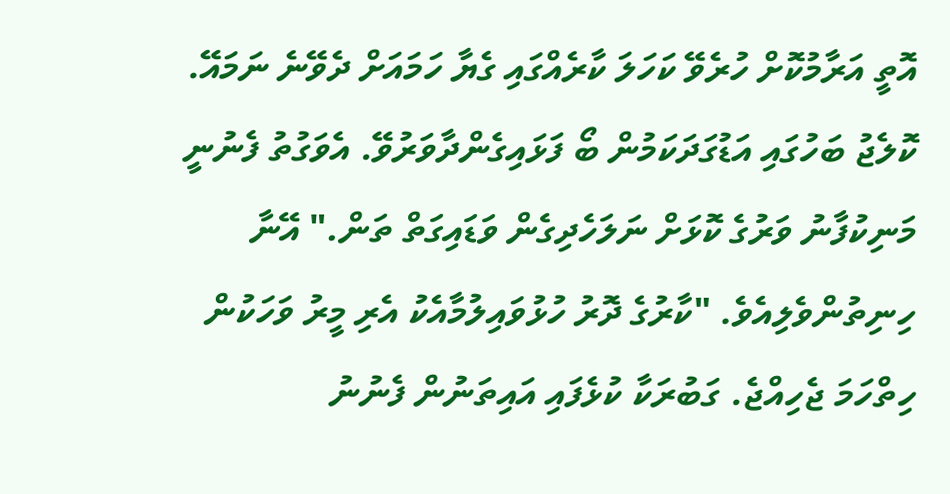އޮތީ އަރާމުކޮށް ހުރެވޭ ކަހަލަ ކާރެއްގައި ގެޔާ ހަމައަށް ދެވޭނެ ނަމައޭ. ކޮލެޖު ބަހުގައި އަޑުގަދަކަމުން ބޯ ފަޅައިގެންދާވަރުވޭ. އެވަގުތު ފެނުނީ މަނިކުފާނު ވަރުގެ ކޮޅަށް ނަލަހެދިގެން ވަޑައިގަތް ތަން." އޭނާ ހިނިތުންވެލިއެވެ. "ކާރުގެ ދޮރު ހުޅުވައިލުމާއެކު އެރި މީރު ވަހަކުން ހިތްހަމަ ޖެހިއްޖެ. ގަބުރަކާ ކުޅެފައި އައިތަނުން ފެނުނު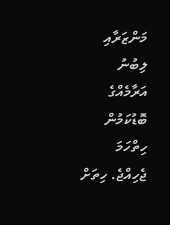މަންޒަރާއި ލިބުނު އަރާމެއްގެ ބޮޑުކަމުން ހިތްހަމަ ޖެހިއްޖެ. ހިތަށް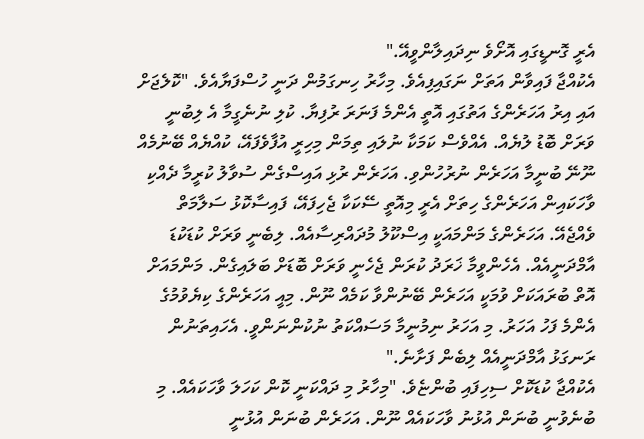އެރީ ގޮނޑީގައި އޮށޯވެ ނިދައިލާންވީއޭ."
އެކުއްޖާ ފައިވާން އަތަށް ނަގައިފިއެވެ. މިހާރު ހިނގަމުން ދަނީ ހުސްފަޔާއެވެ. "ކޮލެޖަށް އައި އިރު އަހަރެންގެ އަތުގައި އޮތީ އެންމެ ފަނަރަ ރުފިޔާ. ކުލި ނުނެގީމާ އެ ލިބުނީ ވަރަށް ބޮޑު ލުޔެއް. އެއްވެސް ކަމަކާ ނުލައި ތިމަން މިހިރީ އުފާވެފައޭ، ކުއްޔެއް ބޭނުމެއް ނޫނޭ ބުނީމާ އަހަރެން ނުރުހުންވި. އަހަރެން ރުޅި އައިސްގެން ސުވާލު ކުރީމާ ދެއްކި ވާހަކައިން އަހަރެންގެ ހިތަށް އެރީ މިއޮތީ ސޭކަކާ ޖެހިފައޭ، ފައިސާކޮޅު ސަލާމަތް ވެއްޖެއޭ. އަހަރެންގެ މަންމައަކީ އިސްކޫލު މުދައްރިސާއެއް. ލިބެނީ ވަރަށް ކުޑަކުޑަ އާމްދަނީއެއް. އެހެންވީމާ ޚަރަދު ކުރަން ޖެހެނީ ވަރަށް ބޮޑަށް ބަލައިގެން. މަންމައަށް އޮތް ބުރައަކަށް ވުމަކީ އަހަރެން ބޭނުންވާ ކަމެއް ނޫން. މިއީ އަހަރެންގެ ކިޔެވުމުގެ އެންމެ ފަހު އަހަރު. މި އަހަރު ނިމުނީމާ މަސައްކަތު ނުކުންނަންވީ. އެހައިތަނުން ރަނގަޅު އާމްދަނީއެއް ލިބެން ފަށާނެ."
އެކުއްޖާ ކުޑަކޮށް ސިހިފައި ބުންޏެވެ. "މިހާރު މި ދައްކަނީ ކޮން ކަހަލަ ވާހަކައެއް. މި ބުނެވުނީ ބުނަން އުޅުނު ވާހަކައެއް ނޫން. އަހަރެން ބުނަން އުޅުނީ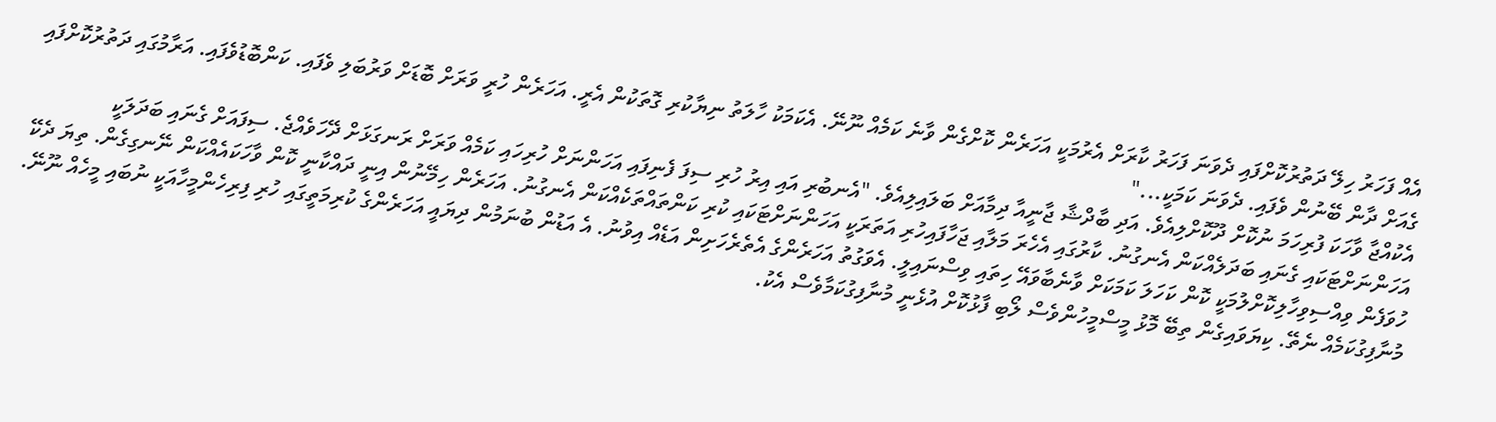އެއް ފަހަރު ހިލޭ ދަތުރުކޮށްފައި ދެވަނަ ފަހަރު ކާރަށް އެރުމަކީ އަހަރެން ކޮށްގެން ވާނެ ކަމެއް ނޫނޭ. އެކަމަކު ހާލަތު ނިޔާކުރި ގޮތަކުން އެރީ. އަހަރެން ހުރީ ވަރަށް ބޮޑަށް ވަރުބަލި ވެފައި. ކަންބޮޑުވެފައި. އަރާމުގައި ދަތުރުކޮށްފައި ގެއަށް ދާން ބޭނުން ވެފައި. ދެވަނަ ކަމަކީ..."
އެކުއްޖާ ވާހަކަ ފުރިހަމަ ނުކޮށް ދޫކޮށްލިއެވެ. އަދި ބާދްޝާ ޖާނީއާ ދިމާއަށް ބަލައިލިއެވެ. "އެނބުރި އައި އިރު ހުރި ސިފަ ފެނިފައި އަހަންނަށް ހުރިހައި ކަމެއް ވަރަށް ރަނގަޅަށް ދޭހަވެއްޖެ. ސިފައަށް ގެނައި ބަދަލަކީ އަހަންނަށްޓަކައި ގެނައި ބަދަލެއްކަން އެނގުނު. ކާރުގައި އެހެރަ މަލާއި ޖަހާފައިހުރި އަތަރަކީ އަހަންނަށްޓަކައި ކުރި ކަންތައްތަކެއްކަން އެނގުނު. އަހަރެން ހިމޭނުން އިނީ ދައްކާނީ ކޮން ވާހަކައެއްކަން ނޭނގިގެން. ތިޔަ ދެކޭ ހުވަފެން ވިއްސިވިހާލިކޮށްލުމަކީ ކޮން ކަހަލަ ކަމަކަށް ވާނެބާވައޭ ހިތައި ވިސްނައިލީ. އެވަގުތު އަހަރެންގެ އެތެރެހަށިން އަޑެއް އިވުނު. އެ އަޑުން ބުނަމުން ދިޔައީ އަހަރެންގެ ކުރިމަތީގައި ހުރި ފިރިހެންމީހާއަކީ ނުބައި މީހެއް ނޫނޭ. މުނާފިގުކަމެއް ނެތޭ. ކިޔަވައިގެން ތިބޭ މޮޅު މީސްމީހުންވެސް ލޯބި ފާޅުކޮށް އުޅެނީ މުނާފިގުކަމާވެސް އެކު.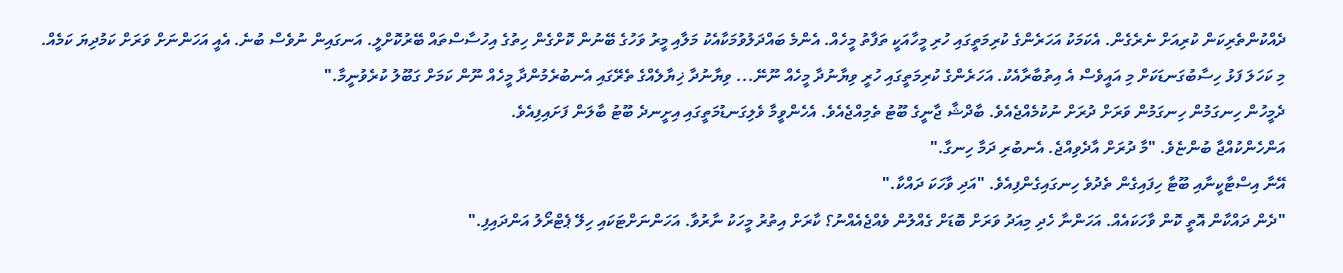ދެއްކުންތެރިކަން ކުރިއަށް ނެރެގެން. އެކަމަކު އަހަރެންގެ ކުރިމަތީގައި ހުރި މީހާއަކީ ތަފާތު މީހެއް. އެންމެ ބައްދަލުވުމަކާއެކު މަލާއި މީރު ވަހުގެ ބޭނުން ކޮށްގެން ހިތުގެ އިހުސާސްތައް ބޭރުކޮށްލީ. އަނގައިން ނުވެސް ބުނެ. އެއީ އަހަންނަށް ވަރަށް ކަމުދިޔަ ކަމެއް. މި ކަހަލަ ފަޅު ހިސާބުގަނޑަކަށް މި އައީވެސް އެ އިތުބާރާއެކު. އަހަރެންގެ ކުރިމަތީގައި ހުރީ ވިޔާނުދާ މީހެއް ނޫނޭ... ވިޔާނުދާ ޚިޔާލެއްގެ ތެރޭގައި އެނބުރެމުންދާ މީހެއް ނޫން ކަމަށް ގަބޫލު ކުރެވުނީމާ."
ދެމީހުން ހިނގަމުން ހިނގަމުން ވަރަށް ދުރަށް ނުކުމެއްޖެއެވެ. ބާދްޝާ ޖާނީގެ ބޫޓު ތެމިއްޖެއެވެ. އެހެންވީމާ ވެލިގަނޑުމަތީގައި އިށީނދެ ބޫޓު ބާލަން ފަށައިފިއެވެ.
އަންހެންކުއްޖާ ބުންޏެވެ. "މާ ދުރަށް އާދެވިއްޖެ. އެނބުރި ދަމާ ހިނގާ."
އޭނާ އިސްޓާކީނާއި ބޫޓާ ހިފައިގެން ތެދުވެ ހިނގައިގެންފިއެވެ. "އަދި ވާހަކަ ދައްކާ."
"ދެން ދައްކާން އޮތީ ކޮން ވާހަކައެއް. އަހަންނާ ހެދި މިއަދު ވަރަށް ބޮޑަށް ގެއްލުން ވެއްޖެއެއްނު؟ ކާރަށް އިތުރު މީހަކު ނާރުވާ. އަހަންނަށްޓަކައި ހިލޭ ޕެޓްރޯލު އަންދައިފި."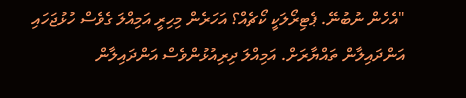"އެހެން ނުބުނޭ. ޕެޓިރޯލަކީ ކޯޗެއް؟ އަހަރެން މިހިރީ އަމިއްލަ ގެވެސް ހުޅުޖަހައި އަންދައިލާން ތައްޔާރަށް. އަމިއްލަ ދިރިއުޅުންވެސް އަންދައިލާން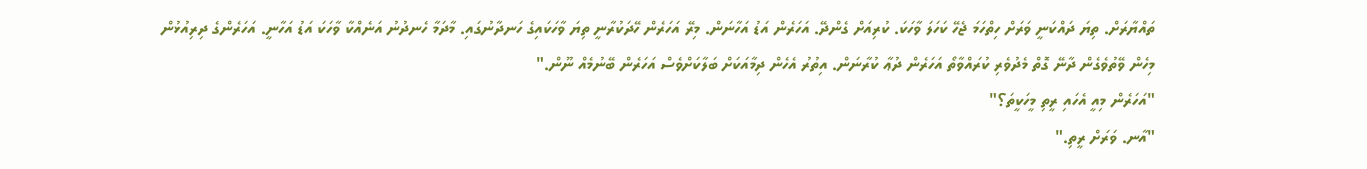ތައްޔާރަށް. ތިޔަ ދައްކަނީ ވަރަށް ހިތްހަމަ ޖެހޭ ކަހަލަ ވާހަކަ. ކުރިއަށް ގެންދޭ. އަހަރެން އަޑު އަހާނަން. މިރޭ އަހަރެން ހޭދަކުރާނީ ތިޔަ ވާހަކައިގެ ހަނދާނުގައި. މާދަމާ ހެނދުނު އަނެއްކާ ވާހަކަ އަޑު އަހާނީ. އަހަރެންގެ ދިރިއުޅުން މިހެން ވޭތުވެގެން ދާނޭ ގޮތް މެދުވެރި ކުރައްވާތޯ އަހަރެން ދުޢާ ކުރާނަން. އިތުރު އެހެން ދިމާއަކަށް ބަލާކަށްވެސް އަހަރެން ބޭނުމެއް ނޫން."
"އަހަރެން މިއީ އެހައި ރީތި މީހަކީތަ؟"
"އާނ. ވަރަށް ރީތި."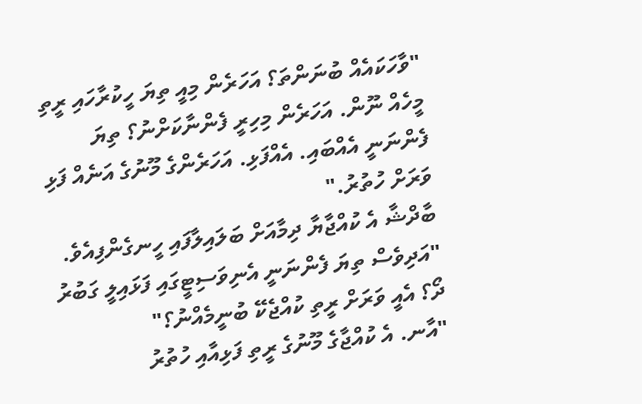"ވާހަކައެއް ބުނަންތަ؟ އަހަރެން މިއީ ތިޔަ ހީކުރާހައި ރީތި މީހެއް ނޫން. އަހަރެން މިހިރީ ފެންނާކަށްނު؟ ތިޔަ ފެންނަނީ އެއްބައި. އެއްފަޅި. އަހަރެންގެ މޫނުގެ އަނެއް ފަޅި ވަރަށް ހުތުރު."
ބާދްޝާ އެ ކުއްޖާޔާ ދިމާއަށް ބަލައިލާފައި ހީނގެންފިއެވެ. "އަދިވެސް ތިޔަ ފެންނަނީ އެނިވަސިޓީގައި ފަޅައިލީ ގަބުރު ދޯ؟ އެއީ ވަރަށް ރީތި ކުއްޖެކޭ ބުނީމެއްނު؟"
"އާނ. އެ ކުއްޖާގެ މޫނުގެ ރީތި ފަޅިއާއި ހުތުރު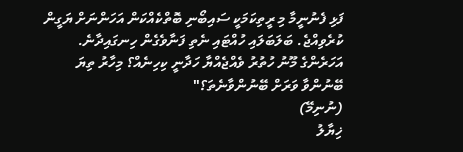ފަޅި ފެނުނީމާ މި ރީތިކަމަކީ ސައިބޯނި ބޮތްކެއްކަން އަހަންނަށް ޔަގީން ކުރެވިއްޖެ. ބަލަބަލައި ހުއްޓައި ނެތި ފަނާވެގެން ހިނގައިދާނެ. އަހަރެންގެ މޫނު ހުތުރު ވެއްޖެއްޔާ ހަދާނީ ކިހިނެއް؟ މިހާރު ތިޔަ ބޭނުންވާ ވަރަށް ބޭނުންވާނެތަ؟"
(ނުނިމޭ)
ޚިޔާލު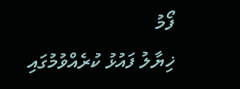ފޯމު
ޚިޔާލު ފައުޅު ކުރެއްވުމުގައި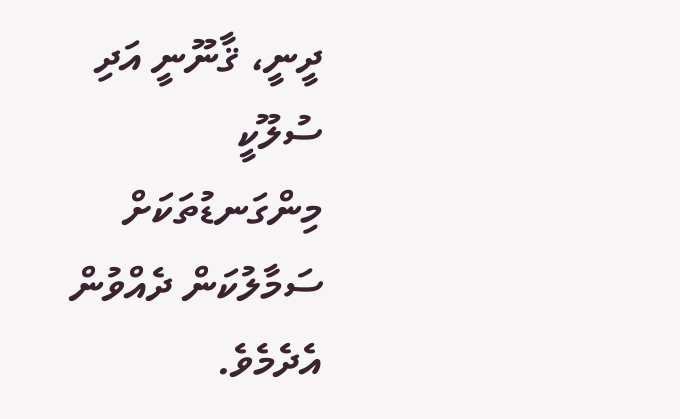ދީނީ، ޤާނޫނީ އަދި ސުލޫކީ މިންގަނޑުތަކަށް ސަމާލުކަން ދެއްވުން އެދެމެވެ.